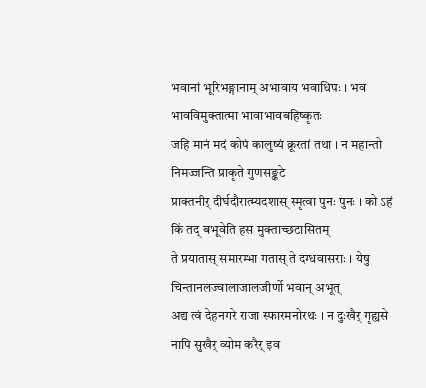भवानां भूरिभङ्गानाम् अभावाय भवाधिपः । भव भावविमुक्तात्मा भावाभावबहिष्कृतः
जहि मानं मदं कोपं कालुष्यं क्रूरतां तथा । न महान्तो निमज्जन्ति प्राकृते गुणसङ्कटे
प्राक्तनीर् दीर्घदौरात्म्यदशास् स्मृत्वा पुनः पुनः । को ऽहं किं तद् बभूवेति हस मुक्ताच्छटासितम्
ते प्रयातास् समारम्भा गतास् ते दग्धवासराः । येषु चिन्तानलज्वालाजालजीर्णो भवान् अभूत्
अद्य त्वं देहनगरे राजा स्फारमनोरथः । न दुःखैर् गृह्यसे नापि सुखैर् व्योम करैर् इव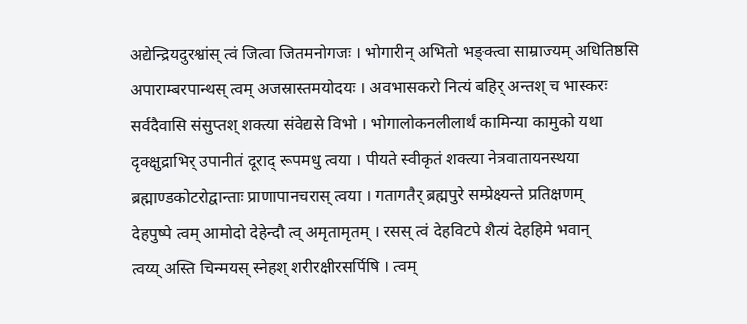अद्येन्द्रियदुरश्वांस् त्वं जित्वा जितमनोगजः । भोगारीन् अभितो भङ्क्त्वा साम्राज्यम् अधितिष्ठसि
अपाराम्बरपान्थस् त्वम् अजस्रास्तमयोदयः । अवभासकरो नित्यं बहिर् अन्तश् च भास्करः
सर्वदैवासि संसुप्तश् शक्त्या संवेद्यसे विभो । भोगालोकनलीलार्थं कामिन्या कामुको यथा
दृक्क्षुद्राभिर् उपानीतं दूराद् रूपमधु त्वया । पीयते स्वीकृतं शक्त्या नेत्रवातायनस्थया
ब्रह्माण्डकोटरोद्वान्ताः प्राणापानचरास् त्वया । गतागतैर् ब्रह्मपुरे सम्प्रेक्ष्यन्ते प्रतिक्षणम्
देहपुष्पे त्वम् आमोदो देहेन्दौ त्व् अमृतामृतम् । रसस् त्वं देहविटपे शैत्यं देहहिमे भवान्
त्वय्य् अस्ति चिन्मयस् स्नेहश् शरीरक्षीरसर्पिषि । त्वम्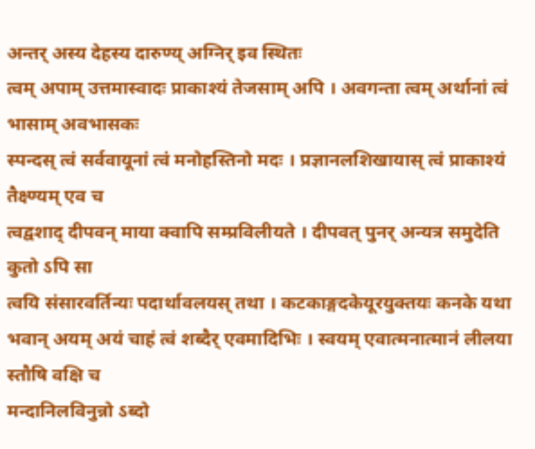अन्तर् अस्य देहस्य दारुण्य् अग्निर् इव स्थितः
त्वम् अपाम् उत्तमास्वादः प्राकाश्यं तेजसाम् अपि । अवगन्ता त्वम् अर्थानां त्वं भासाम् अवभासकः
स्पन्दस् त्वं सर्ववायूनां त्वं मनोहस्तिनो मदः । प्रज्ञानलशिखायास् त्वं प्राकाश्यं तैक्ष्ण्यम् एव च
त्वद्वशाद् दीपवन् माया क्वापि सम्प्रविलीयते । दीपवत् पुनर् अन्यत्र समुदेति कुतो ऽपि सा
त्वयि संसारवर्तिन्यः पदार्थावलयस् तथा । कटकाङ्गदकेयूरयुक्तयः कनके यथा
भवान् अयम् अयं चाहं त्वं शब्दैर् एवमादिभिः । स्वयम् एवात्मनात्मानं लीलया स्तौषि वक्षि च
मन्दानिलविनुन्नो ऽब्दो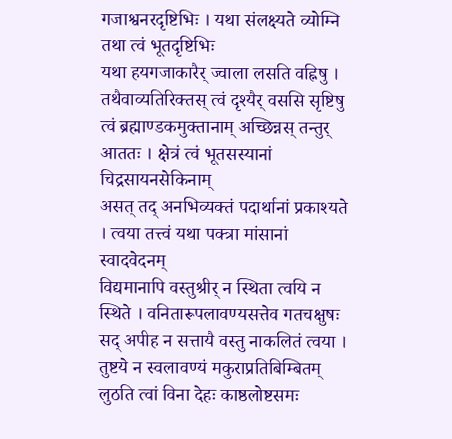गजाश्वनरदृष्टिभिः । यथा संलक्ष्यते व्योम्नि तथा त्वं भूतदृष्टिभिः
यथा हयगजाकारैर् ज्वाला लसति वह्निषु । तथैवाव्यतिरिक्तस् त्वं दृश्यैर् वससि सृष्टिषु
त्वं ब्रह्माण्डकमुक्तानाम् अच्छिन्नस् तन्तुर् आततः । क्षेत्रं त्वं भूतसस्यानां चिद्रसायनसेकिनाम्
असत् तद् अनभिव्यक्तं पदार्थानां प्रकाश्यते । त्वया तत्त्वं यथा पक्त्रा मांसानां स्वादवेदनम्
विद्यमानापि वस्तुश्रीर् न स्थिता त्वयि न स्थिते । वनितारूपलावण्यसत्तेव गतचक्षुषः
सद् अपीह न सत्तायै वस्तु नाकलितं त्वया । तुष्टये न स्वलावण्यं मकुराप्रतिबिम्बितम्
लुठति त्वां विना देहः काष्ठलोष्टसमः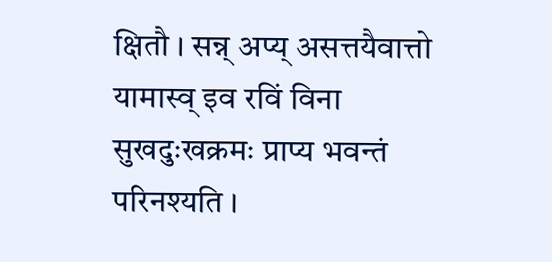क्षितौ । सन्न् अप्य् असत्तयैवात्तो यामास्व् इव रविं विना
सुखदुःखक्रमः प्राप्य भवन्तं परिनश्यति ।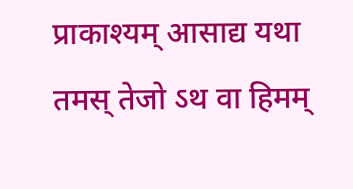प्राकाश्यम् आसाद्य यथा तमस् तेजो ऽथ वा हिमम्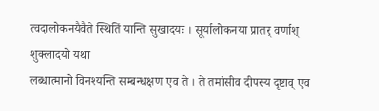त्वदालोकनयैवैते स्थितिं यान्ति सुखादयः । सूर्यालोकनया प्रातर् वर्णाश् शुक्लादयो यथा
लब्धात्मानो विनश्यन्ति सम्बन्धक्षण एव ते । ते तमांसीव दीपस्य दृष्टाव् एव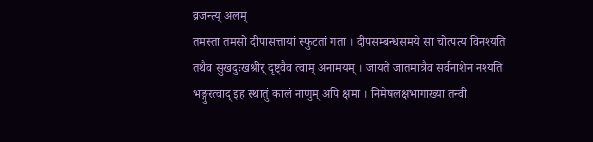व्रजन्त्य् अलम्
तमस्ता तमसो दीपासत्तायां स्फुटतां गता । दीपसम्बन्धसमये सा चोत्पत्य विनश्यति
तथैव सुखदुःखश्रीर् दृष्ट्वैव त्वाम् अनामयम् । जायते जातमात्रैव सर्वनाशेन नश्यति
भङ्गुरत्वाद् इह स्थातुं कालं नाणुम् अपि क्षमा । निमेषलक्षभागाख्या तन्वी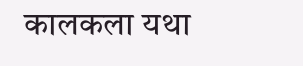कालकला यथा